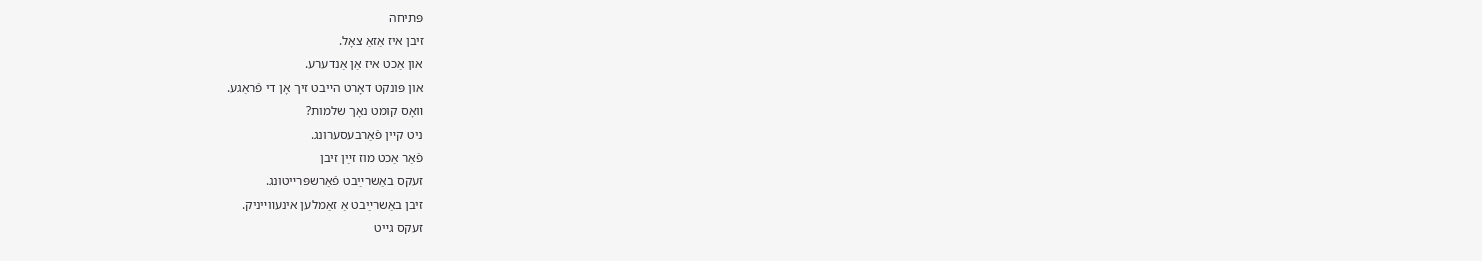פּתיחה
זיבן איז אַזאַ צאָל.
און אַכט איז אַן אַנדערע.
און פּונקט דאָרט הײבט זיך אָן די פֿראַגע.
װאָס קומט נאָך שלמות?
ניט קײן פֿאַרבעסערונג.
פֿאַר אַכט מוז זײַן זיבן
זעקס באַשרײַבט פֿאַרשפּרײטונג.
זיבן באַשרײַבט אַ זאַמלען אינעװײניק.
זעקס גײט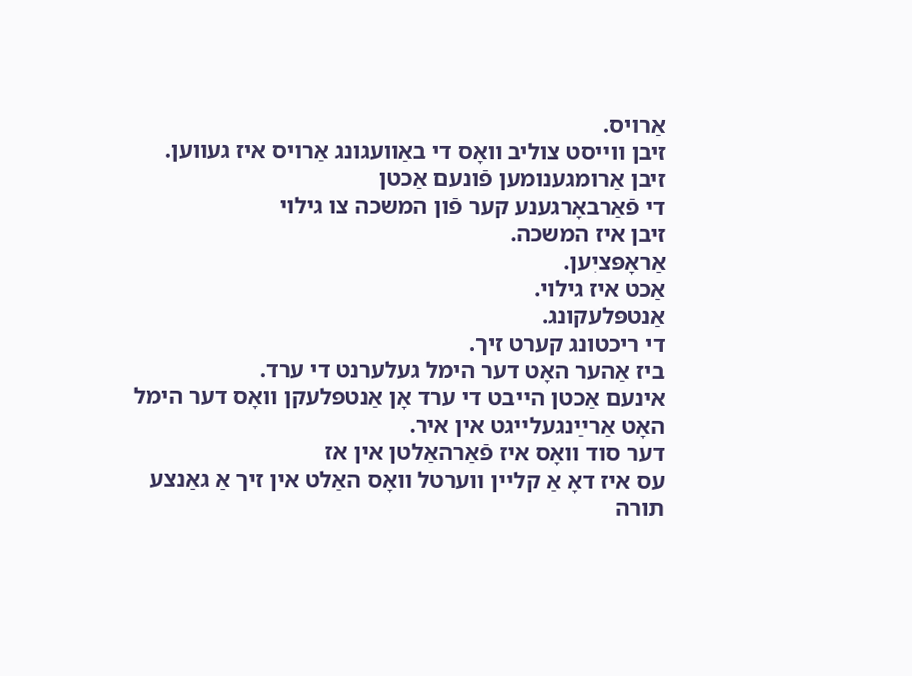אַרױס.
זיבן װײסט צוליב װאָס די באַװעגונג אַרױס איז געװען.
זיבן אַרומגענומען פֿונעם אַכטן
די פֿאַרבאָרגענע קער פֿון המשכה צו גילוי
זיבן איז המשכה.
אַראָפּציִען.
אַכט איז גילוי.
אַנטפּלעקונג.
די ריכטונג קערט זיך.
ביז אַהער האָט דער הימל געלערנט די ערד.
אינעם אַכטן הײבט די ערד אָן אַנטפּלעקן װאָס דער הימל האָט אַרײַנגעלײגט אין איר.
דער סוד װאָס איז פֿאַרהאַלטן אין אז
עס איז דאָ אַ קלײן װערטל װאָס האַלט אין זיך אַ גאַנצע תורה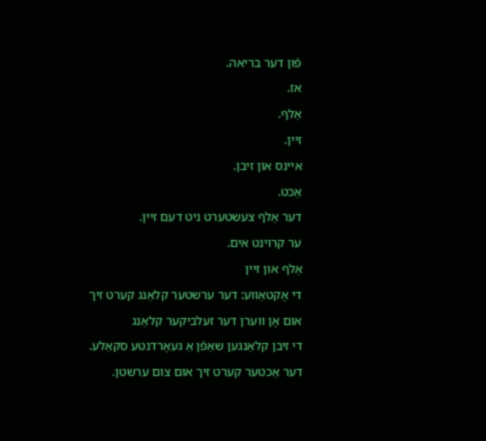פֿון דער בריאה.
אז.
אַלף.
זיין.
אײנס און זיבן.
אַכט.
דער אַלף צעשטערט ניט דעם זיין.
ער קרױנט אים.
אַלף און זיין
די אָקטאַװע: דער ערשטער קלאַנג קערט זיך אום אָן װערן דער זעלביקער קלאַנג
די זיבן קלאַנגען שאַפֿן אַ געאָרדנטע סקאַלע.
דער אַכטער קערט זיך אום צום ערשטן.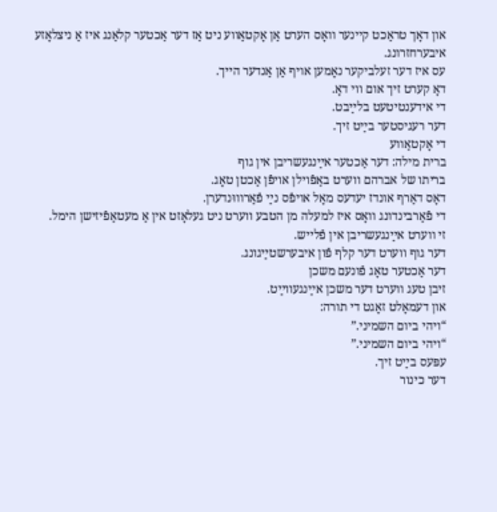און דאָך טראַכט קײנער װאָס הערט אַן אָקטאַװע ניט אַז דער אַכטער קלאַנג איז אַ ניצלאָזע איבערחזרונג.
עס איז דער זעלביקער נאָמען אױף אַן אַנדער הײך.
דאָ קערט זיך אום װי דאָ.
די אידענטיטעט בלײַבט.
דער רעגיסטער בײַט זיך.
די אָקטאַװע
ברית מילה: דער אַכטער אײַנגעשריבן אין גוף
בריתו של אברהם װערט באַפֿױלן אױפֿן אַכטן טאָג.
דאָס דאַרף אונדז יעדעס מאָל אױפֿס נײַ פֿאַרװוּנדערן.
די פֿאַרבינדונג װאָס איז למעלה מן הטבע װערט ניט געלאָזט אין אַ מעטאַפֿיזישן הימל.
זי װערט אײַנגעשריבן אין פֿלײש.
דער גוף װערט דער קלף פֿון איבערשטײַגונג.
דער אַכטער טאָג פֿונעם משכן
זיבן טעג װערט דער משכן אײַנגעװײַט.
און דעמאָלט זאָגט די תורה:
“ויהי ביום השמיני.”
“ויהי ביום השמיני.”
עפּעס בײַט זיך.
דער כינור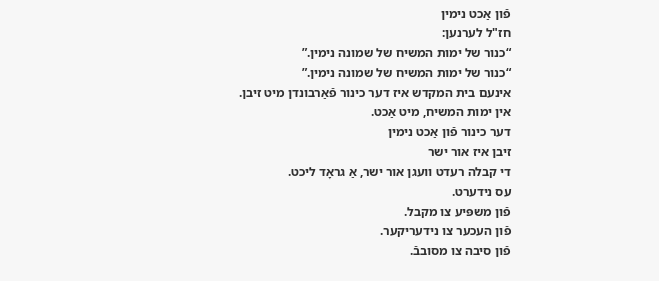פֿון אַכט נימין
חז"ל לערנען:
“כנור של ימות המשיח של שמונה נימין.”
“כנור של ימות המשיח של שמונה נימין.”
אינעם בית המקדש איז דער כינור פֿאַרבונדן מיט זיבן.
אין ימות המשיח, מיט אַכט.
דער כינור פֿון אַכט נימין
זיבן איז אור ישר
די קבלה רעדט װעגן אור ישר, אַ גראָד ליכט.
עס נידערט.
פֿון משפּיע צו מקבל.
פֿון העכער צו נידעריקער.
פֿון סיבה צו מסובבֿ.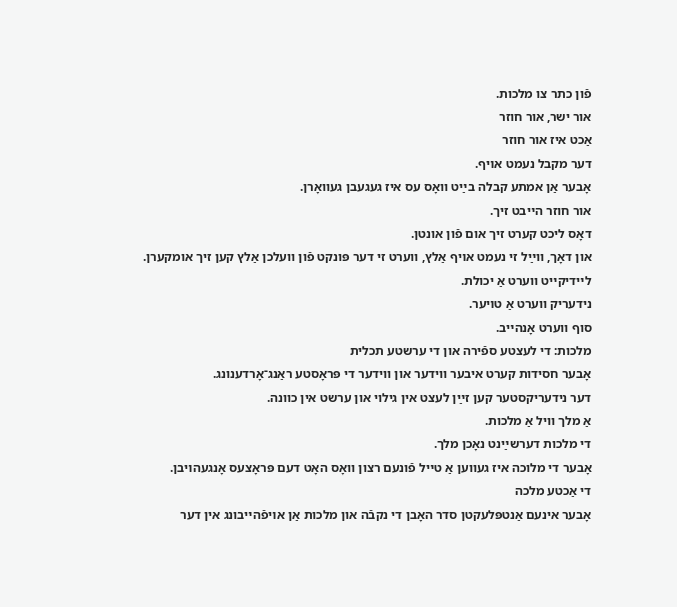פֿון כתר צו מלכות.
אור ישר, אור חוזר
אַכט איז אור חוזר
דער מקבל נעמט אױף.
אָבער אַן אמתע קבלה בײַט װאָס עס איז געגעבן געװאָרן.
אור חוזר הײבט זיך.
דאָס ליכט קערט זיך אום פֿון אונטן.
און דאָך, װײַל זי נעמט אױף אַלץ, װערט זי דער פּונקט פֿון װעלכן אַלץ קען זיך אומקערן.
לײדיקײט װערט אַ יכולת.
נידעריק װערט אַ טױער.
סוף װערט אָנהײב.
מלכות: די לעצטע ספֿירה און די ערשטע תכלית
אָבער חסידות קערט איבער װידער און װידער די פּראָסטע ראַנג־אָרדענונג.
דער נידעריקסטער קען זײַן לעצט אין גילוי און ערשט אין כװנה.
אַ מלך װיל אַ מלכות.
די מלכות דערשײַנט נאָכן מלך.
אָבער די מלוכה איז געװען אַ טײל פֿונעם רצון װאָס האָט דעם פּראָצעס אָנגעהױבן.
די אַכטע מלכה
אָבער אינעם אַנטפּלעקטן סדר האָבן די נקבֿה און מלכות אַן אױפֿהײבונג אין דער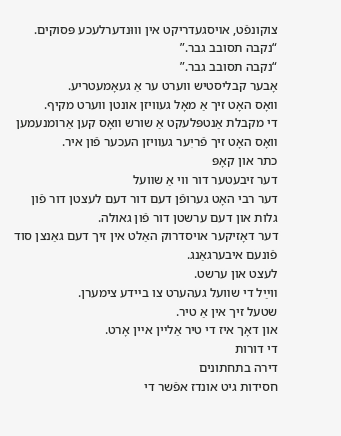צוקונפֿט, אױסגעדריקט אין װוּנדערלעכע פּסוקים.
“נקבה תסובב גבר.”
“נקבה תסובב גבר.”
אָבער קבליסטיש װערט ער אַ געאָמעטריע.
װאָס האָט זיך אַ מאָל געװיזן אונטן װערט מקיף.
די מקבלת אַנטפּלעקט אַ שורש װאָס קען אַרומנעמען װאָס האָט זיך פֿריִער געװיזן העכער פֿון איר.
כתר און קאָפּ
דער זיבעטער דור װי אַ שװעל
דער רבי האָט גערופֿן דעם דור דעם לעצטן דור פֿון גלות און דעם ערשטן דור פֿון גאולה.
דער דאָזיקער אױסדרוק האַלט אין זיך דעם גאַנצן סוד פֿונעם איבערגאַנג.
לעצט און ערשט.
װײַל די שװעל געהערט צו בײדע צימערן.
שטעל זיך אין אַ טיר.
און דאָך איז די טיר אַלײן אײן אָרט.
די דורות
דירה בתחתונים
חסידות גיט אונדז אפֿשר די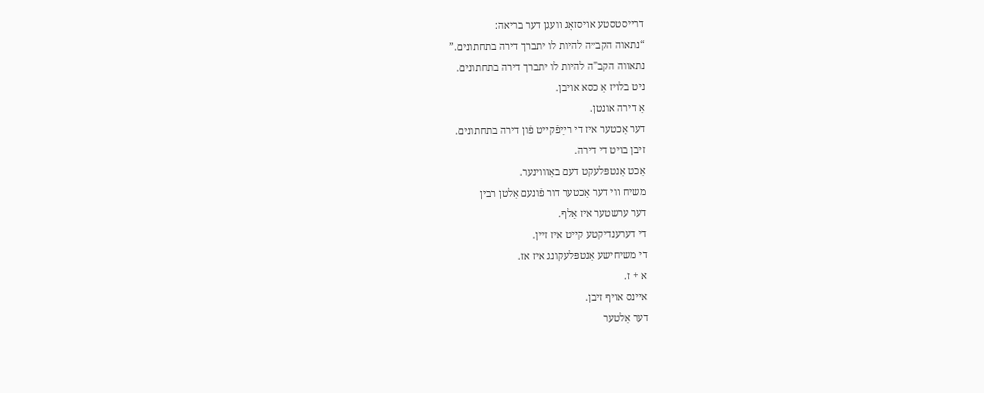דרײסטסטע אױסזאָג װעגן דער בריאה:
“נתאוה הקב״ה להיות לו יתברך דירה בתחתונים.”
נתאװה הקב"ה להיות לו יתברך דירה בתחתונים.
ניט בלױז אַ כסא אױבן.
אַ דירה אונטן.
דער אַכטער איז די רײַפֿקײט פֿון דירה בתחתונים.
זיבן בױט די דירה.
אַכט אַנטפּלעקט דעם באַװױנער.
משיח װי דער אַכטער דור פֿונעם אַלטן רבין
דער ערשטער איז אַלף.
די דערענדיקטע קײט איז זיין.
די משיחישע אַנטפּלעקונג איז אז.
א + ז.
אײנס אױף זיבן.
דער אַלטער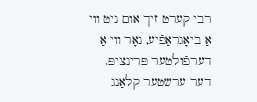רבי קערט זיך אום ניט װי אַ ביאָגראַפֿיע, נאָר װי אַ דערפֿולטער פּרינציפּ.
דער ערשטער קלאַנג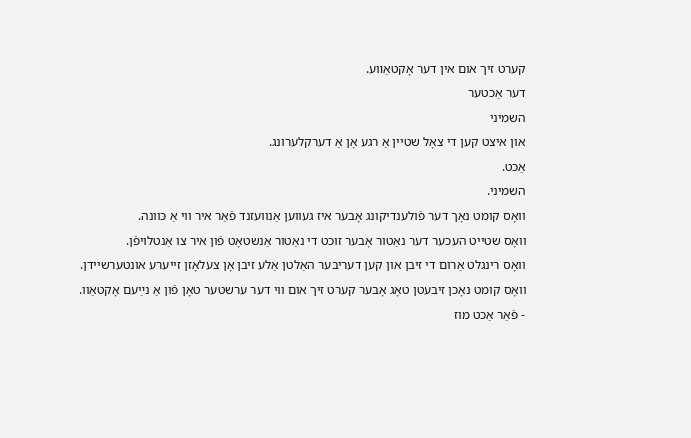קערט זיך אום אין דער אָקטאַװע.
דער אַכטער
השמיני
און איצט קען די צאָל שטיין אַ רגע אָן אַ דערקלערונג.
אַכט.
השמיני.
וואָס קומט נאָך דער פֿולענדיקונג אָבער איז געווען אַנוועזנד פֿאַר איר ווי אַ כּוונה.
וואָס שטייט העכער דער נאַטור אָבער זוכט די נאַטור אַנשטאָט פֿון איר צו אַנטלויפֿן.
וואָס רינגלט אַרום די זיבן און קען דעריבער האַלטן אַלע זיבן אָן צעלאָזן זייערע אונטערשיידן.
וואָס קומט נאָכן זיבעטן טאָג אָבער קערט זיך אום ווי דער ערשטער טאָן פֿון אַ נײַעם אָקטאַוו.
- פֿאַר אַכט מוז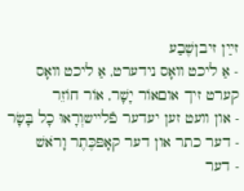זײַן זיבןשֶׁבַע
- אַ ליכט װאָס נידערט, אַ ליכט װאָס קערט זיך אוםאוֹר יָשָׁר, אוֹר חוֹזֵר
- און װעט זען יעדער פֿלײשוְרָאוּ כָל בָּשָׂר
- דער כתר און דער קאָפּכֶּתֶר וָרֹאשׁ
- דער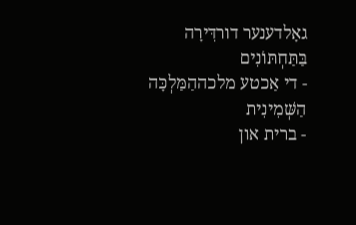גאָלדענער דורדִּירָה בַּתַּחְתּוֹנִים
- די אַכטע מלכההַמַּלְכָּה הַשְּׁמִינִית
- ברית און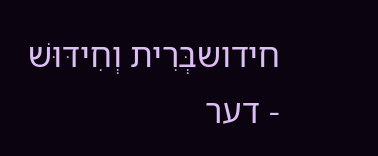חידושבְּרִית וְחִידּוּשׁ
- דער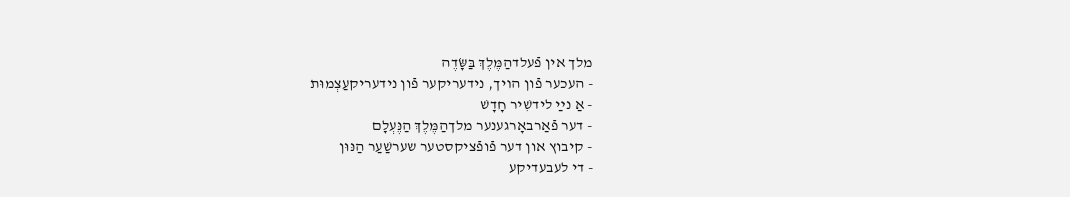מלך אין פֿעלדהַמֶּלֶךְ בַּשָּׂדֶה
- העכער פֿון הױך, נידעריקער פֿון נידעריקעַצְמוּת
- אַ נײַ לידשִׁיר חָדָשׁ
- דער פֿאַרבאָרגענער מלךהַמֶּלֶךְ הַנֶּעְלָם
- קיבוץ און דער פֿופֿציקסטער שערשַׁעַר הַנּוּן
- די לעבעדיקע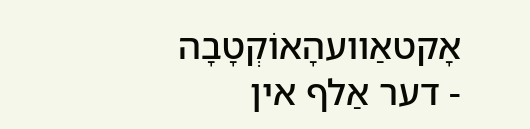אָקטאַװעהָאוֹקְטָבָה
- דער אַלף אין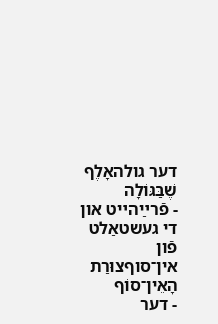דער גולהאָלֶף שֶׁבַּגּוֹלָה
- פֿרײַהײט און די געשטאַלט פֿון אין־סוףצוּרַת הָאֵין־סוֹף
- דער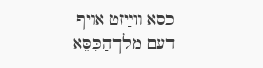כסא װײַזט אױף דעם מלךהַכִּסֵּא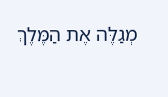מְגַלֶּה אֶת הַמֶּלֶךְ